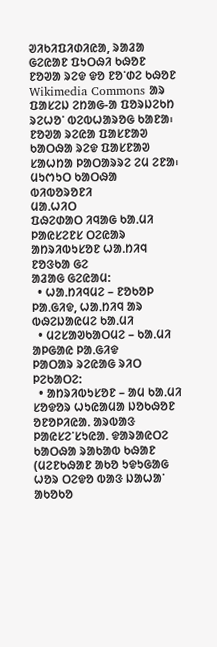ᱣᱤᱠᱤᱯᱤᱰᱤᱭᱟ, ᱨᱟᱲᱟ ᱜᱮᱭᱟᱱ ᱯᱩᱛᱷᱤ ᱠᱷᱚᱱ
ᱱᱚᱣᱟ ᱨᱮᱫ ᱫᱚ ᱱᱚᱸᱰᱮ ᱠᱷᱚᱱ Wikimedia Commons ᱟᱨ ᱯᱟᱥᱮᱡ ᱮᱴᱟᱜ-ᱟ ᱯᱚᱨᱡᱮᱠᱴ ᱨᱮᱦᱚᱸ ᱵᱮᱵᱦᱟᱨᱚᱜ ᱠᱟᱱᱟ᱾ ᱱᱚᱣᱟ ᱨᱮᱭᱟ ᱯᱟᱥᱱᱟᱣ ᱠᱟᱛᱷᱟ ᱨᱮᱫ ᱯᱟᱥᱱᱟᱣ ᱥᱟᱦᱴᱟ ᱞᱟᱛᱟᱨᱨᱮ ᱮᱢ ᱮᱱᱟ᱾
ᱢᱩᱬᱩᱛ ᱠᱟᱛᱷᱟ
ᱵᱤᱵᱚᱨᱚᱱᱤ
ᱢᱟᱹᱦᱤᱛ
ᱯᱷᱮᱰᱟᱛ ᱤᱧᱟᱜ ᱠᱟᱹᱢᱤ
ᱞᱟᱭᱥᱮᱱᱥ ᱛᱮᱭᱟᱨ
ᱟᱴᱨᱤᱵᱩᱥᱚᱱ ᱦᱟᱹᱴᱤᱧ ᱱᱚᱝᱠᱟ ᱜᱮ
ᱟᱲᱟᱜ ᱜᱮᱭᱟᱢ:
  • ᱦᱟᱹᱴᱤᱧᱢᱮ – ᱱᱚᱠᱚᱞ ᱞᱟᱹᱜᱤᱫ, ᱦᱟᱹᱴᱤᱧ ᱟᱨ ᱵᱷᱮᱡᱟᱭᱢᱮ ᱠᱟᱹᱢᱤ
  • ᱢᱮᱥᱟᱣᱠᱟᱛᱢᱮ – ᱠᱟᱹᱢᱤ ᱟᱞᱜᱟᱭ ᱞᱟᱹᱜᱤᱫ
ᱞᱟᱛᱟᱨ ᱨᱮᱭᱟᱜ ᱨᱤᱛ ᱞᱮᱠᱟᱛᱮ:
  • ᱟᱴᱨᱤᱵᱩᱥᱚᱱ – ᱟᱢ ᱠᱟᱹᱢᱤ ᱥᱚᱫᱚᱨ ᱦᱩᱭᱟᱢᱟ ᱡᱚᱠᱷᱚᱱ ᱚᱱᱚᱞᱤᱭᱟᱹ ᱟᱨᱵᱟᱝ ᱞᱟᱭᱥᱮᱸᱥᱩᱭᱟᱹ ᱫᱟᱨᱟᱭᱛᱮ ᱠᱟᱛᱷᱟ ᱨᱟᱠᱟᱵ ᱠᱷᱟᱱ (ᱢᱮᱱᱠᱷᱟᱱ ᱟᱠᱚ ᱩᱫᱩᱜᱟᱜ ᱦᱚᱨ ᱛᱮᱫᱚ ᱵᱟᱝ ᱡᱟᱦᱟᱸ ᱟᱠᱚᱠᱚ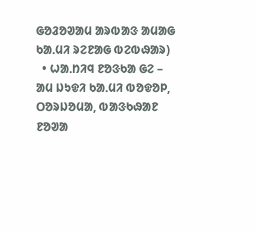ᱜᱚᱲᱚᱣᱟᱢ ᱟᱨᱵᱟᱝ ᱟᱢᱟᱜ ᱠᱟᱹᱢᱤ ᱨᱮᱱᱟᱜ ᱵᱮᱵᱷᱟᱨ)
  • ᱦᱟᱹᱴᱤᱧ ᱱᱚᱝᱠᱟ ᱜᱮ – ᱟᱢ ᱡᱩᱫᱤ ᱠᱟᱹᱢᱤ ᱵᱚᱫᱚᱞ, ᱛᱚᱨᱡᱚᱢᱟ, ᱵᱟᱝᱠᱷᱟᱱ ᱱᱚᱣᱟ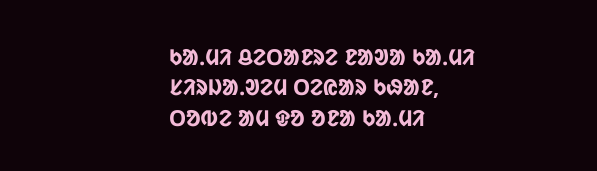ᱠᱟᱹᱢᱤ ᱪᱮᱛᱟᱱᱨᱮ ᱱᱟᱣᱟ ᱠᱟᱹᱢᱤ ᱥᱤᱨᱡᱟᱹᱣᱮᱢ ᱛᱮᱭᱟᱨ ᱠᱷᱟᱱ, ᱛᱚᱵᱮ ᱟᱢ ᱫᱚ ᱚᱱᱟ ᱠᱟᱹᱢᱤ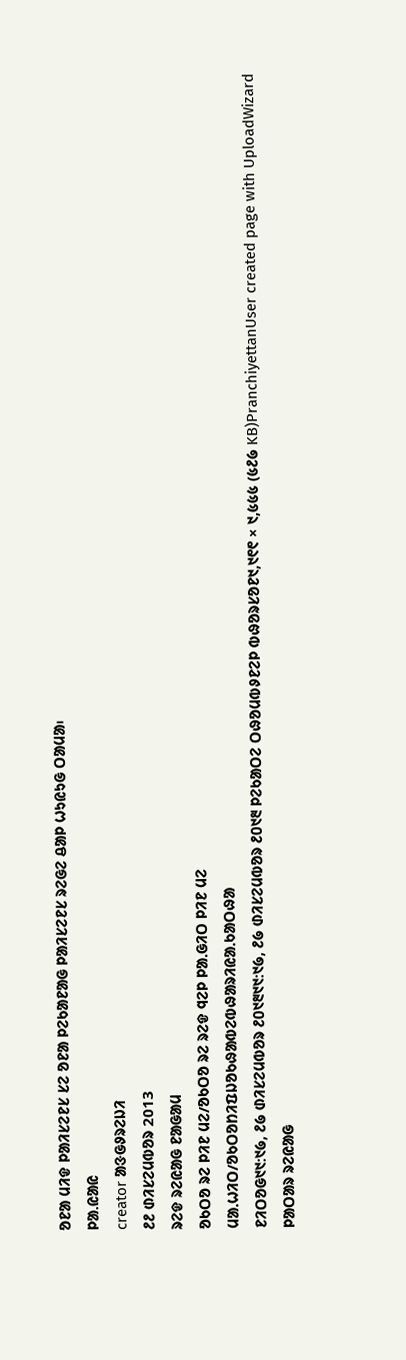ᱚᱱᱟ ᱢᱤᱫ ᱞᱟᱤᱥᱮᱱᱥ ᱥᱮ ᱚᱱᱟ ᱞᱮᱠᱟᱱᱟᱜ ᱞᱟᱤᱥᱮᱱᱥ ᱨᱮᱜᱮ ᱪᱟᱞ ᱦᱩᱭᱩᱜ ᱛᱟᱢᱟ᱾
ᱞᱟ.ᱭᱟᱭ
creator ᱟᱝᱜᱽᱨᱮᱡᱤ
᱒᱒ ᱰᱤᱥᱮᱢᱵᱚᱨ 2013
ᱨᱮᱫ ᱨᱮᱭᱟᱜ ᱱᱟᱜᱟᱢ
ᱚᱠᱛᱚ ᱨᱮ ᱞᱤᱱ ᱢᱮ/ᱚᱠᱛᱚ ᱨᱮ ᱨᱮᱫ ᱧᱮᱞ ᱞᱟᱹᱜᱤᱛ ᱞᱤᱱ ᱢᱮ
ᱢᱟᱹᱦᱤᱛ/ᱚᱠᱛᱚᱴᱤᱯᱡᱚᱠᱷᱟᱵᱮᱵᱷᱟᱨᱤᱭᱟᱹᱠᱟᱛᱷᱟ
ᱱᱤᱛᱚᱜ᱑᱑:᱑᱙, ᱒᱙ ᱰᱤᱥᱮᱢᱵᱚᱨ ᱒᱐᱑᱓᱑᱑:᱑᱙, ᱒᱙ ᱰᱤᱥᱮᱢᱵᱚᱨ ᱒᱐᱑᱓ ᱞᱮᱠᱟᱛᱮ ᱛᱷᱚᱢᱵᱽᱱᱮᱞ ᱵᱷᱚᱨᱥᱚᱱ᱑,᱑᱖᱖ × ᱑,᱕᱕᱕ (᱕᱒᱙ KB)PranchiyettanUser created page with UploadWizard
ᱞᱟᱛᱟᱨ ᱨᱮᱭᱟᱜ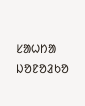ᱥᱟᱦᱴᱟ ᱡᱚᱱᱚᱲᱠᱚ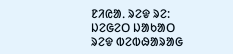ᱱᱤᱭᱟᱹ ᱨᱮᱫ ᱨᱮ:
ᱡᱮᱜᱮᱛ ᱡᱟᱠᱟᱛ ᱨᱮᱫ ᱵᱮᱵᱷᱟᱨᱟᱜ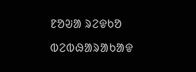ᱱᱚᱶᱟ ᱨᱮᱫᱠᱚ ᱵᱮᱵᱷᱟᱨᱟᱠᱟᱫ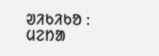ᱣᱤᱠᱤᱠᱚ :
ᱢᱮᱴᱟ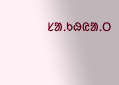ᱥᱟᱹᱠᱷᱭᱟᱹᱛ